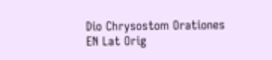Dio Chrysostom Orationes
EN Lat Orig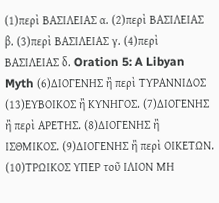(1)περὶ ΒΑΣΙΛΕΙΑΣ α. (2)περὶ ΒΑΣΙΛΕΙΑΣ β. (3)περὶ ΒΑΣΙΛΕΙΑΣ γ. (4)περὶ ΒΑΣΙΛΕΙΑΣ δ. Oration 5: A Libyan Myth (6)ΔΙΟΓΕΝΗΣ ἢ περὶ ΤΥΡΑΝΝΙΔΟΣ (13)ΕΥΒΟΙΚΟΣ ἢ ΚΥΝΗΓΟΣ. (7)ΔΙΟΓΕΝΗΣ ἢ περὶ ΑΡΕΤΗΣ. (8)ΔΙΟΓΕΝΗΣ ἢ ΙΣΘΜΙΚΟΣ. (9)ΔΙΟΓΕΝΗΣ ἢ περὶ ΟΙΚΕΤΩΝ. (10)ΤΡΩΙΚΟΣ ΥΠΕΡ τοῦ ΙΛΙΟΝ ΜΗ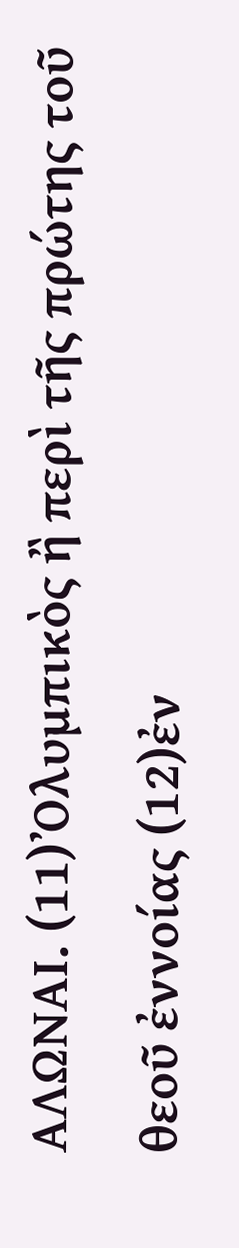ΑΛΩΝΑΙ. (11)Ὀλυμπικὸς ἢ περὶ τῆς πρώτης τοῦ θεοῦ ἐννοίας (12)ἐν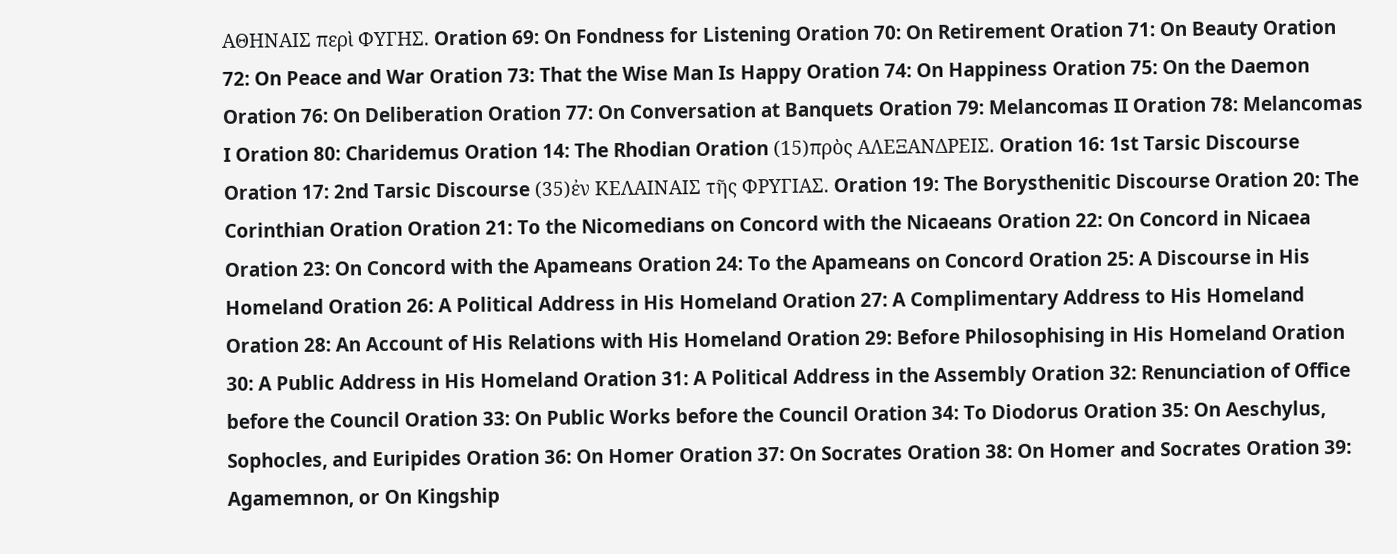ΑΘΗΝΑΙΣ περὶ ΦΥΓΗΣ. Oration 69: On Fondness for Listening Oration 70: On Retirement Oration 71: On Beauty Oration 72: On Peace and War Oration 73: That the Wise Man Is Happy Oration 74: On Happiness Oration 75: On the Daemon Oration 76: On Deliberation Oration 77: On Conversation at Banquets Oration 79: Melancomas II Oration 78: Melancomas I Oration 80: Charidemus Oration 14: The Rhodian Oration (15)πρὸς ΑΛΕΞΑΝΔΡΕΙΣ. Oration 16: 1st Tarsic Discourse Oration 17: 2nd Tarsic Discourse (35)ἐν ΚΕΛΑΙΝΑΙΣ τῆς ΦΡΥΓΙΑΣ. Oration 19: The Borysthenitic Discourse Oration 20: The Corinthian Oration Oration 21: To the Nicomedians on Concord with the Nicaeans Oration 22: On Concord in Nicaea Oration 23: On Concord with the Apameans Oration 24: To the Apameans on Concord Oration 25: A Discourse in His Homeland Oration 26: A Political Address in His Homeland Oration 27: A Complimentary Address to His Homeland Oration 28: An Account of His Relations with His Homeland Oration 29: Before Philosophising in His Homeland Oration 30: A Public Address in His Homeland Oration 31: A Political Address in the Assembly Oration 32: Renunciation of Office before the Council Oration 33: On Public Works before the Council Oration 34: To Diodorus Oration 35: On Aeschylus, Sophocles, and Euripides Oration 36: On Homer Oration 37: On Socrates Oration 38: On Homer and Socrates Oration 39: Agamemnon, or On Kingship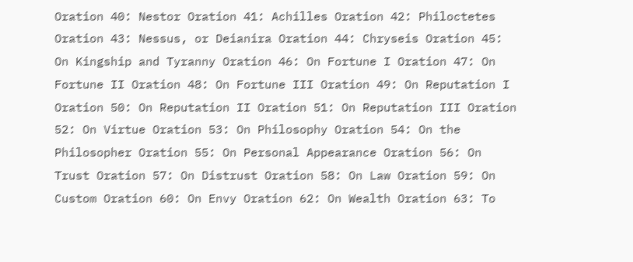Oration 40: Nestor Oration 41: Achilles Oration 42: Philoctetes Oration 43: Nessus, or Deianira Oration 44: Chryseis Oration 45: On Kingship and Tyranny Oration 46: On Fortune I Oration 47: On Fortune II Oration 48: On Fortune III Oration 49: On Reputation I Oration 50: On Reputation II Oration 51: On Reputation III Oration 52: On Virtue Oration 53: On Philosophy Oration 54: On the Philosopher Oration 55: On Personal Appearance Oration 56: On Trust Oration 57: On Distrust Oration 58: On Law Oration 59: On Custom Oration 60: On Envy Oration 62: On Wealth Oration 63: To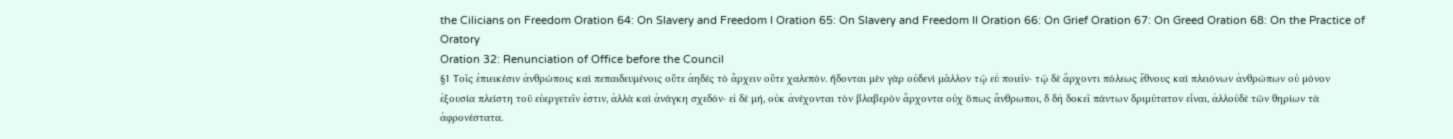the Cilicians on Freedom Oration 64: On Slavery and Freedom I Oration 65: On Slavery and Freedom II Oration 66: On Grief Oration 67: On Greed Oration 68: On the Practice of Oratory
Oration 32: Renunciation of Office before the Council
§1 Τοῖς ἐπιεικέσιν ἀνθρώποις καὶ πεπαιδευμένοις οὔτε ἀηδὲς τὸ ἄρχειν οὔτε χαλεπόν. ἥδονται μὲν γὰρ οὐδενὶ μᾶλλον τῷ εὖ ποιεῖν· τῷ δὲ ἄρχοντι πόλεως ἔθνους καὶ πλειόνων ἀνθρώπων οὐ μόνον ἐξουσία πλείστη τοῦ εὐεργετεῖν ἐστιν, ἀλλὰ καὶ ἀνάγκη σχεδόν· εἰ δὲ μή, οὐκ ἀνέχονται τὸν βλαβερὸν ἄρχοντα οὐχ ὅπως ἄνθρωποι, δ δὴ δοκεῖ πάντων δριμύτατον εἶναι, ἀλλοὐδὲ τῶν θηρίων τὰ ἀφρονέστατα.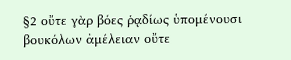§2 οὔτε γὰρ βόες ῥᾳδίως ὑπομένουσι βουκόλων ἀμέλειαν οὔτε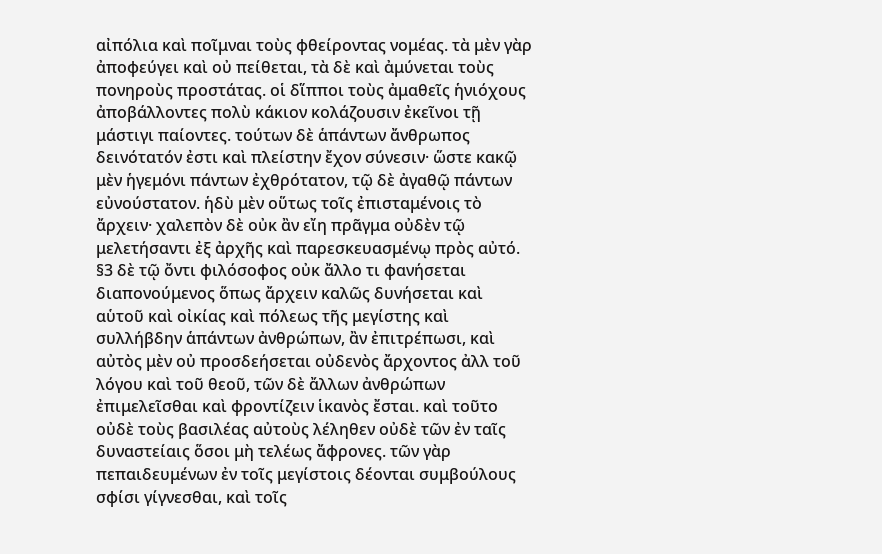αἰπόλια καὶ ποῖμναι τοὺς φθείροντας νομέας. τὰ μὲν γὰρ ἀποφεύγει καὶ οὐ πείθεται, τὰ δὲ καὶ ἀμύνεται τοὺς πονηροὺς προστάτας. οἱ δἵπποι τοὺς ἀμαθεῖς ἡνιόχους ἀποβάλλοντες πολὺ κάκιον κολάζουσιν ἐκεῖνοι τῇ μάστιγι παίοντες. τούτων δὲ ἁπάντων ἄνθρωπος δεινότατόν ἐστι καὶ πλείστην ἔχον σύνεσιν· ὥστε κακῷ μὲν ἡγεμόνι πάντων ἐχθρότατον, τῷ δὲ ἀγαθῷ πάντων εὐνούστατον. ἡδὺ μὲν οὕτως τοῖς ἐπισταμένοις τὸ ἄρχειν· χαλεπὸν δὲ οὐκ ἂν εἴη πρᾶγμα οὐδὲν τῷ μελετήσαντι ἐξ ἀρχῆς καὶ παρεσκευασμένῳ πρὸς αὐτό.
§3 δὲ τῷ ὄντι φιλόσοφος οὐκ ἄλλο τι φανήσεται διαπονούμενος ὅπως ἄρχειν καλῶς δυνήσεται καὶ αὑτοῦ καὶ οἰκίας καὶ πόλεως τῆς μεγίστης καὶ συλλήβδην ἁπάντων ἀνθρώπων, ἂν ἐπιτρέπωσι, καὶ αὐτὸς μὲν οὐ προσδεήσεται οὐδενὸς ἄρχοντος ἀλλ τοῦ λόγου καὶ τοῦ θεοῦ, τῶν δὲ ἄλλων ἀνθρώπων ἐπιμελεῖσθαι καὶ φροντίζειν ἱκανὸς ἔσται. καὶ τοῦτο οὐδὲ τοὺς βασιλέας αὐτοὺς λέληθεν οὐδὲ τῶν ἐν ταῖς δυναστείαις ὅσοι μὴ τελέως ἄφρονες. τῶν γὰρ πεπαιδευμένων ἐν τοῖς μεγίστοις δέονται συμβούλους σφίσι γίγνεσθαι, καὶ τοῖς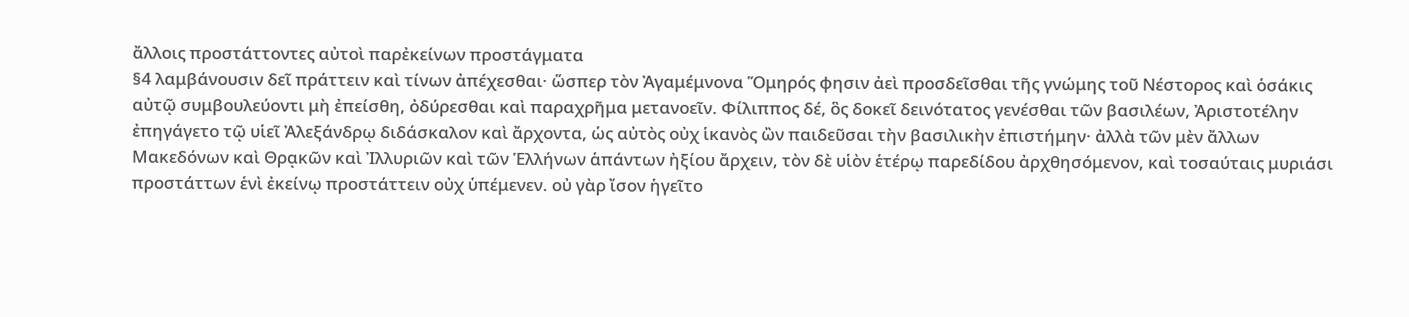ἄλλοις προστάττοντες αὐτοὶ παρἐκείνων προστάγματα
§4 λαμβάνουσιν δεῖ πράττειν καὶ τίνων ἀπέχεσθαι· ὥσπερ τὸν Ἀγαμέμνονα Ὅμηρός φησιν ἀεὶ προσδεῖσθαι τῆς γνώμης τοῦ Νέστορος καὶ ὁσάκις αὐτῷ συμβουλεύοντι μὴ ἐπείσθη, ὀδύρεσθαι καὶ παραχρῆμα μετανοεῖν. Φίλιππος δέ, ὃς δοκεῖ δεινότατος γενέσθαι τῶν βασιλέων, Ἀριστοτέλην ἐπηγάγετο τῷ υἱεῖ Ἀλεξάνδρῳ διδάσκαλον καὶ ἄρχοντα, ὡς αὐτὸς οὐχ ἱκανὸς ὢν παιδεῦσαι τὴν βασιλικὴν ἐπιστήμην· ἀλλὰ τῶν μὲν ἄλλων Μακεδόνων καὶ Θρᾳκῶν καὶ Ἰλλυριῶν καὶ τῶν Ἑλλήνων ἁπάντων ἠξίου ἄρχειν, τὸν δὲ υἱὸν ἑτέρῳ παρεδίδου ἀρχθησόμενον, καὶ τοσαύταις μυριάσι προστάττων ἑνὶ ἐκείνῳ προστάττειν οὐχ ὑπέμενεν. οὐ γὰρ ἴσον ἡγεῖτο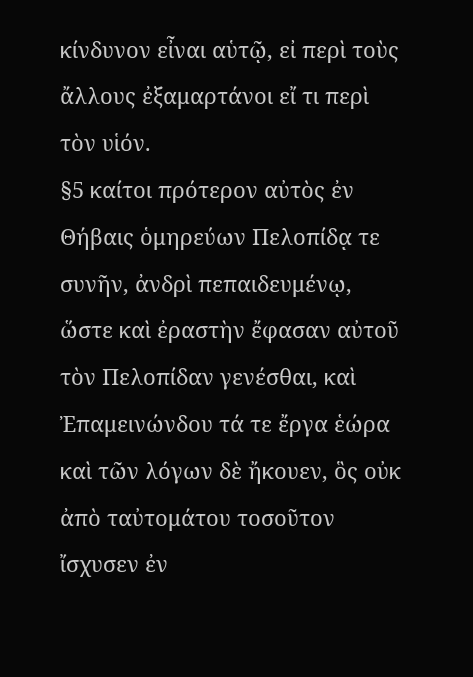κίνδυνον εἶναι αὑτῷ, εἰ περὶ τοὺς ἄλλους ἐξαμαρτάνοι εἴ τι περὶ τὸν υἱόν.
§5 καίτοι πρότερον αὐτὸς ἐν Θήβαις ὁμηρεύων Πελοπίδᾳ τε συνῆν, ἀνδρὶ πεπαιδευμένῳ, ὥστε καὶ ἐραστὴν ἔφασαν αὐτοῦ τὸν Πελοπίδαν γενέσθαι, καὶ Ἐπαμεινώνδου τά τε ἔργα ἑώρα καὶ τῶν λόγων δὲ ἤκουεν, ὃς οὐκ ἀπὸ ταὐτομάτου τοσοῦτον ἴσχυσεν ἐν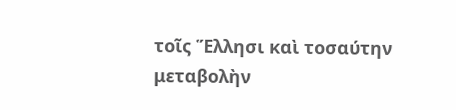τοῖς Ἕλλησι καὶ τοσαύτην μεταβολὴν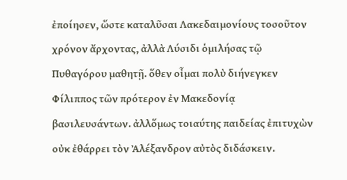ἐποίησεν, ὥστε καταλῦσαι Λακεδαιμονίους τοσοῦτον χρόνον ἄρχοντας, ἀλλὰ Λύσιδι ὁμιλήσας τῷ Πυθαγόρου μαθητῇ. ὅθεν οἶμαι πολὺ διήνεγκεν Φίλιππος τῶν πρότερον ἐν Μακεδονίᾳ βασιλευσάντων. ἀλλὅμως τοιαύτης παιδείας ἐπιτυχὼν οὐκ ἐθάρρει τὸν Ἀλέξανδρον αὐτὸς διδάσκειν.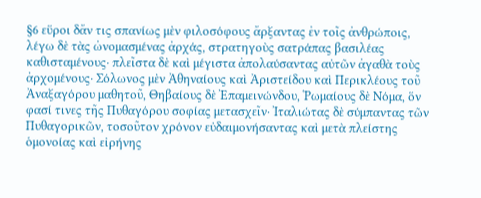§6 εὕροι δἄν τις σπανίως μὲν φιλοσόφους ἄρξαντας ἐν τοῖς ἀνθρώποις, λέγω δὲ τὰς ὠνομασμένας ἀρχάς, στρατηγοὺς σατράπας βασιλέας καθισταμένους· πλεῖστα δὲ καὶ μέγιστα ἀπολαύσαντας αὐτῶν ἀγαθὰ τοὺς ἀρχομένους· Σόλωνος μὲν Ἀθηναίους καὶ Ἀριστείδου καὶ Περικλέους τοῦ Ἀναξαγόρου μαθητοῦ, Θηβαίους δὲ Ἐπαμεινώνδου, Ῥωμαίους δὲ Νόμα, ὅν φασί τινες τῆς Πυθαγόρου σοφίας μετασχεῖν· Ἰταλιώτας δὲ σύμπαντας τῶν Πυθαγορικῶν, τοσοῦτον χρόνον εὐδαιμονήσαντας καὶ μετὰ πλείστης ὁμονοίας καὶ εἰρήνης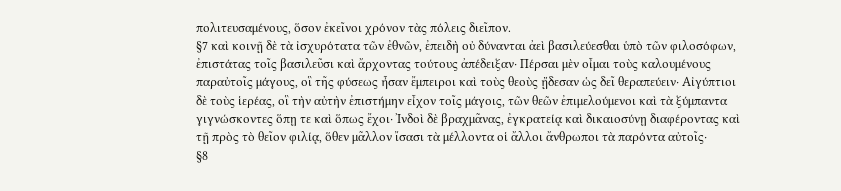πολιτευσαμένους, ὅσον ἐκεῖνοι χρόνον τὰς πόλεις διεῖπον.
§7 καὶ κοινῇ δὲ τὰ ἰσχυρότατα τῶν ἐθνῶν, ἐπειδὴ οὐ δύνανται ἀεὶ βασιλεύεσθαι ὑπὸ τῶν φιλοσόφων, ἐπιστάτας τοῖς βασιλεῦσι καὶ ἄρχοντας τούτους ἀπέδειξαν· Πέρσαι μὲν οἶμαι τοὺς καλουμένους παραὐτοῖς μάγους, οἳ τῆς φύσεως ἦσαν ἔμπειροι καὶ τοὺς θεοὺς ᾔδεσαν ὡς δεῖ θεραπεύειν· Αἰγύπτιοι δὲ τοὺς ἱερέας, οἳ τὴν αὐτὴν ἐπιστήμην εἶχον τοῖς μάγοις, τῶν θεῶν ἐπιμελούμενοι καὶ τὰ ξύμπαντα γιγνώσκοντες ὅπῃ τε καὶ ὅπως ἔχοι· Ἰνδοὶ δὲ βραχμᾶνας, ἐγκρατείᾳ καὶ δικαιοσύνῃ διαφέροντας καὶ τῇ πρὸς τὸ θεῖον φιλίᾳ, ὅθεν μᾶλλον ἴσασι τὰ μέλλοντα οἱ ἄλλοι ἄνθρωποι τὰ παρόντα αὐτοῖς·
§8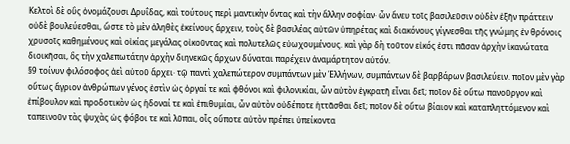Κελτοὶ δὲ οὓς ὀνομάζουσι Δρυΐδας, καὶ τούτους περὶ μαντικὴν ὄντας καὶ τὴν ἄλλην σοφίαν· ὧν ἄνευ τοῖς βασιλεῦσιν οὐδὲν ἐξῆν πράττειν οὐδὲ βουλεύεσθαι, ὥστε τὸ μὲν ἀληθὲς ἐκείνους ἄρχειν, τοὺς δὲ βασιλέας αὐτῶν ὑπηρέτας καὶ διακόνους γίγνεσθαι τῆς γνώμης ἐν θρόνοις χρυσοῖς καθημένους καὶ οἰκίας μεγάλας οἰκοῦντας καὶ πολυτελῶς εὐωχουμένους. καὶ γὰρ δὴ τοῦτον εἰκός ἐστι πᾶσαν ἀρχὴν ἱκανώτατα διοικῆσαι, ὃς τὴν χαλεπωτάτην ἀρχὴν διηνεκῶς ἄρχων δύναται παρέχειν ἀναμάρτητον αὑτόν.
§9 τοίνυν φιλόσοφος ἀεὶ αὑτοῦ ἄρχει· τῷ παντὶ χαλεπώτερον συμπάντων μὲν Ἑλλήνων, συμπάντων δὲ βαρβάρων βασιλεύειν. ποῖον μὲν γὰρ οὕτως ἄγριον ἀνθρώπων γένος ἐστὶν ὡς ὀργαί τε καὶ φθόνοι καὶ φιλονικίαι, ὧν αὐτὸν ἐγκρατῆ εἶναι δεῖ; ποῖον δὲ οὕτω πανοῦργον καὶ ἐπίβουλον καὶ προδοτικὸν ὡς ἡδοναί τε καὶ ἐπιθυμίαι, ὧν αὐτὸν οὐδέποτε ἡττᾶσθαι δεῖ; ποῖον δὲ οὕτω βίαιον καὶ καταπληττόμενον καὶ ταπεινοῦν τὰς ψυχὰς ὡς φόβοι τε καὶ λῦπαι, οἷς οὔποτε αὐτὸν πρέπει ὑπείκοντα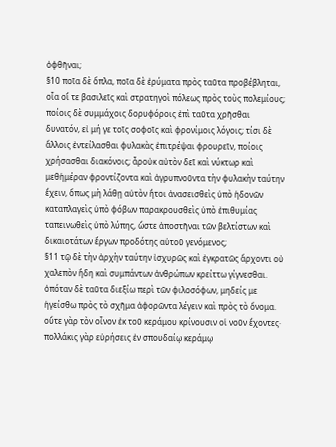ὀφθῆναι;
§10 ποῖα δὲ ὅπλα, ποῖα δὲ ἐρύματα πρὸς ταῦτα προβέβληται, οἷα οἵ τε βασιλεῖς καὶ στρατηγοὶ πόλεως πρὸς τοὺς πολεμίους; ποίοις δὲ συμμάχοις δορυφόροις ἐπὶ ταῦτα χρῆσθαι δυνατόν, εἰ μή γε τοῖς σοφοῖς καὶ φρονίμοις λόγοις; τίσι δὲ ἄλλοις ἐντείλασθαι φυλακὰς ἐπιτρέψαι φρουρεῖν, ποίοις χρήσασθαι διακόνοις; ἆροὐκ αὐτὸν δεῖ καὶ νύκτωρ καὶ μεθἡμέραν φροντίζοντα καὶ ἀγρυπνοῦντα τὴν φυλακὴν ταύτην ἔχειν, ὅπως μὴ λάθῃ αὑτὸν ἤτοι ἀνασεισθεὶς ὑπὸ ἡδονῶν καταπλαγεὶς ὑπὸ φόβων παρακρουσθεὶς ὑπὸ ἐπιθυμίας ταπεινωθεὶς ὑπὸ λύπης, ὥστε ἀποστῆναι τῶν βελτίστων καὶ δικαιοτάτων ἔργων προδότης αὑτοῦ γενόμενος;
§11 τῷ δὲ τὴν ἀρχὴν ταύτην ἰσχυρῶς καὶ ἐγκρατῶς ἄρχοντι οὐ χαλεπὸν ἤδη καὶ συμπάντων ἀνθρώπων κρείττω γίγνεσθαι. ὁπόταν δὲ ταῦτα διεξίω περὶ τῶν φιλοσόφων, μηδείς με ἡγείσθω πρὸς τὸ σχῆμα ἀφορῶντα λέγειν καὶ πρὸς τὸ ὄνομα. οὔτε γὰρ τὸν οἶνον ἐκ τοῦ κεράμου κρίνουσιν οἱ νοῦν ἔχοντες· πολλάκις γὰρ εὑρήσεις ἐν σπουδαίῳ κεράμῳ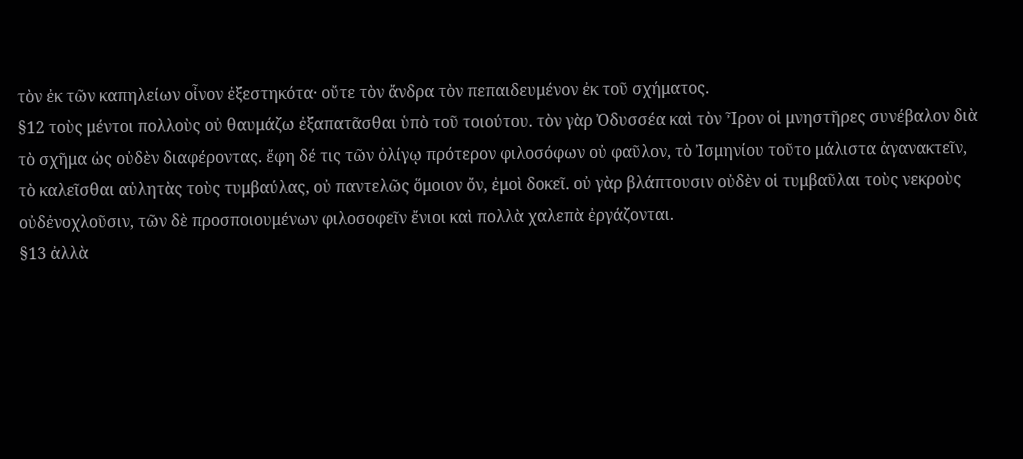τὸν ἐκ τῶν καπηλείων οἶνον ἐξεστηκότα· οὔτε τὸν ἄνδρα τὸν πεπαιδευμένον ἐκ τοῦ σχήματος.
§12 τοὺς μέντοι πολλοὺς οὐ θαυμάζω ἐξαπατᾶσθαι ὑπὸ τοῦ τοιούτου. τὸν γὰρ Ὀδυσσέα καὶ τὸν Ἶρον οἱ μνηστῆρες συνέβαλον διὰ τὸ σχῆμα ὡς οὐδὲν διαφέροντας. ἔφη δέ τις τῶν ὀλίγῳ πρότερον φιλοσόφων οὐ φαῦλον, τὸ Ἰσμηνίου τοῦτο μάλιστα ἀγανακτεῖν, τὸ καλεῖσθαι αὐλητὰς τοὺς τυμβαύλας, οὐ παντελῶς ὅμοιον ὄν, ἐμοὶ δοκεῖ. οὐ γὰρ βλάπτουσιν οὐδὲν οἱ τυμβαῦλαι τοὺς νεκροὺς οὐδἐνοχλοῦσιν, τῶν δὲ προσποιουμένων φιλοσοφεῖν ἔνιοι καὶ πολλὰ χαλεπὰ ἐργάζονται.
§13 ἀλλὰ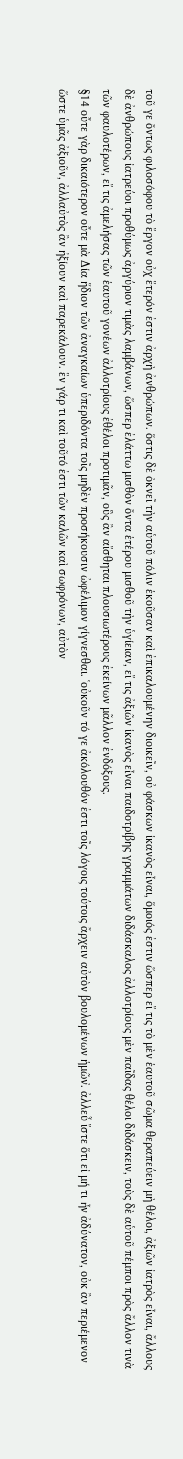τοῦ γε ὄντως φιλοσόφου τὸ ἔργον οὐχ ἕτερόν ἐστιν ἀρχὴ ἀνθρώπων. ὅστις δὲ ὀκνεῖ τὴν αὑτοῦ πόλιν ἑκοῦσαν καὶ ἐπικαλουμένην διοικεῖν, οὐ φάσκων ἱκανὸς εἶναι, ὅμοιός ἐστιν ὥσπερ εἴ τις τὸ μὲν ἑαυτοῦ σῶμα θεραπεύειν μὴ θέλοι, ἀξιῶν ἰατρὸς εἶναι, ἄλλους δὲ ἀνθρώπους ἰατρεύοι προθύμως ἀργύριον τιμὰς λαμβάνων, ὥσπερ ἐλάττω μισθὸν ὄντα ἑτέρου μισθοῦ τὴν ὑγίειαν, εἴ τις ἀξιῶν ἱκανὸς εἶναι παιδοτρίβης γραμμάτων διδάσκαλος ἀλλοτρίους μὲν παῖδας θέλοι διδάσκειν, τοὺς δὲ αὑτοῦ πέμποι πρὸς ἄλλον τινὰ τῶν φαυλοτέρων, εἴ τις ἀμελήσας τῶν ἑαυτοῦ γονέων ἀλλοτρίους ἐθέλοι προτιμᾶν, οὓς ἂν αἴσθηται πλουσιωτέρους ἐκείνων μᾶλλον ἐνδόξους.
§14 οὔτε γὰρ δικαιότερον οὔτε μὰ Δία ἥδιον τῶν ἀναγκαίων ὑπεριδόντα τοῖς μηδὲν προσήκουσιν ὠφέλιμον γίγνεσθαι. ʽοὐκοῦν τό γε ἀκόλουθόν ἐστι τοῖς λόγοις τούτοις ἄρχειν αὐτὸν βουλομένων ἡμῶν̓. ἀλλεὖ ἴστε ὅτι εἰ μή τι ἦν ἀδύνατον, οὐκ ἂν περιέμενον ὥστε ὑμᾶς ἀξιοῦν, ἀλλαὐτὸς ἂν ἠξίουν καὶ παρεκάλουν. ἓν γάρ τι καὶ τοῦτό ἐστι τῶν καλῶν καὶ σωφρόνων, αὐτὸν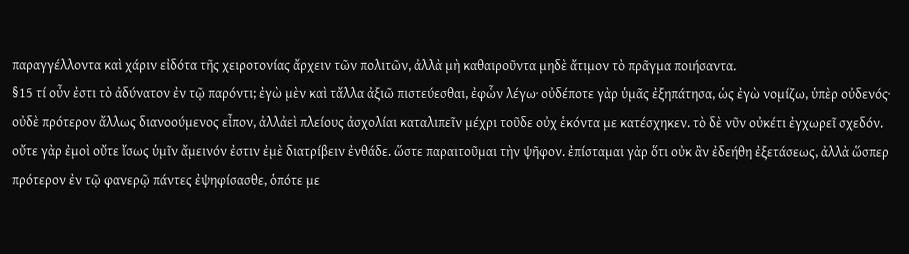παραγγέλλοντα καὶ χάριν εἰδότα τῆς χειροτονίας ἄρχειν τῶν πολιτῶν, ἀλλὰ μὴ καθαιροῦντα μηδὲ ἄτιμον τὸ πρᾶγμα ποιήσαντα.
§15 τί οὖν ἐστι τὸ ἀδύνατον ἐν τῷ παρόντι; ἐγὼ μὲν καὶ τἄλλα ἀξιῶ πιστεύεσθαι, ἐφὧν λέγω· οὐδέποτε γὰρ ὑμᾶς ἐξηπάτησα, ὡς ἐγὼ νομίζω, ὑπὲρ οὐδενός· οὐδὲ πρότερον ἄλλως διανοούμενος εἶπον, ἀλλἀεὶ πλείους ἀσχολίαι καταλιπεῖν μέχρι τοῦδε οὐχ ἑκόντα με κατέσχηκεν. τὸ δὲ νῦν οὐκέτι ἐγχωρεῖ σχεδόν. οὔτε γὰρ ἐμοὶ οὔτε ἴσως ὑμῖν ἄμεινόν ἐστιν ἐμὲ διατρίβειν ἐνθάδε. ὥστε παραιτοῦμαι τὴν ψῆφον. ἐπίσταμαι γὰρ ὅτι οὐκ ἂν ἐδεήθη ἐξετάσεως, ἀλλὰ ὥσπερ πρότερον ἐν τῷ φανερῷ πάντες ἐψηφίσασθε, ὁπότε με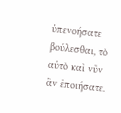ὑπενοήσατε βούλεσθαι, τὸ αὐτὸ καὶ νῦν ἂν ἐποιήσατε.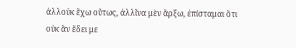ἀλλοὐκ ἔχω οὕτως, ἀλλἵνα μὲν ἄρξω, ἐπίσταμαι ὅτι οὐκ ἂν ἔδει με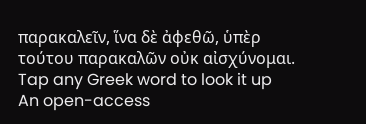παρακαλεῖν, ἵνα δὲ ἀφεθῶ, ὑπὲρ τούτου παρακαλῶν οὐκ αἰσχύνομαι.
Tap any Greek word to look it up
An open-access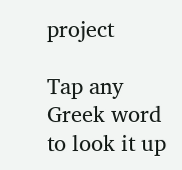project

Tap any Greek word to look it up